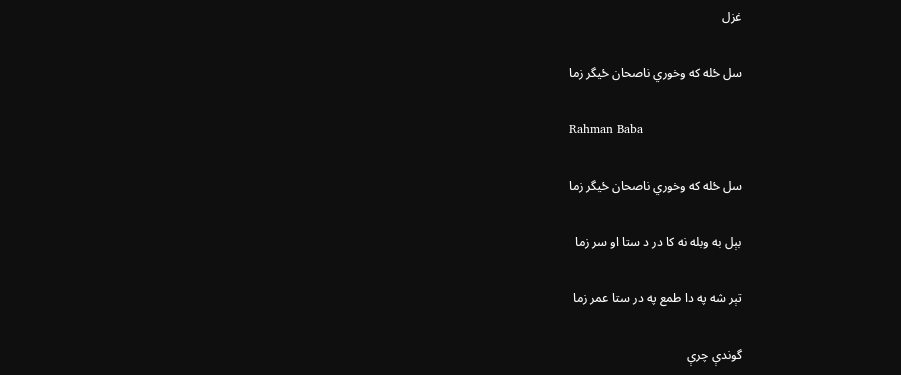غزل

سل ځله که وخوري ناصحان ځيگر زما

Rahman Baba

سل ځله که وخوري ناصحان ځيگر زما

بېل به وبله نه کا در د ستا او سر زما

تېر شه په دا طمع په در ستا عمر زما

گوندې چرې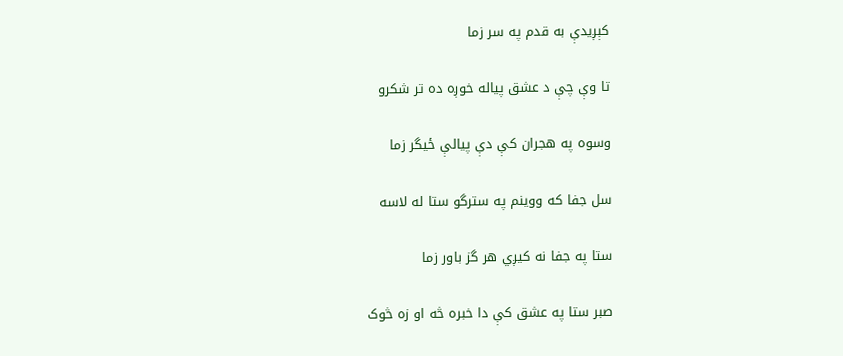کېږيدې به قدم په سر زما

تا وې چې د عشق پياله خوږه ده تر شکرو

وسوه په هجران کې دې پيالې ځيگر زما

سل جفا که ووينم په سترگو ستا له لاسه

ستا په جفا نه کيږي هر گز باور زما

صبر ستا په عشق کې دا خبره څه او زه څوک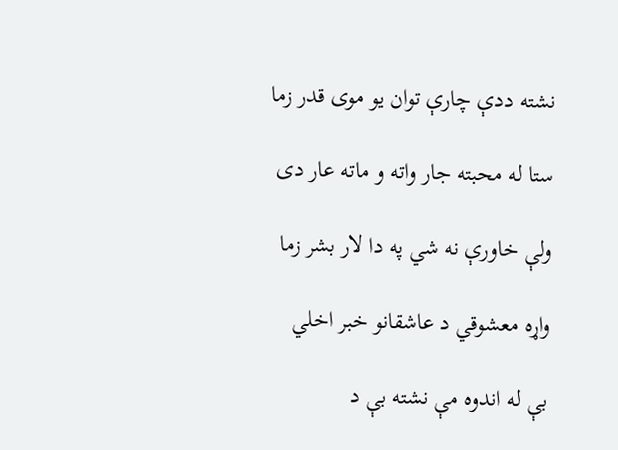نشته ددې چارې توان يو موی قدر زما

ستا له محبته جار واته و ماته عار دی

ولې خاورې نه شي په دا لار بشر زما

واړه معشوقي د عاشقانو خبر اخلي

بې له اندوه مې نشته بې د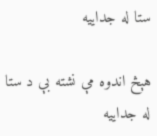ستا له جداييه

هېڅ اندوه مې نشته بې د ستا له جداييه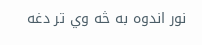نور اندوه به څه وي تر دغه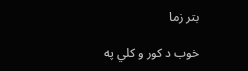بتر زما

خوب د کور و کلي په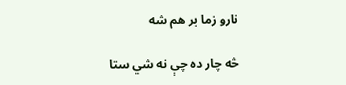نارو زما بر هم شه

څه چار ده چې نه شي ستا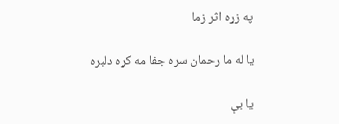په زړه اثر زما

يا له ما رحمان سره جفا مه کړه دلبره

يا بې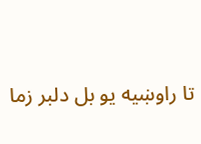تا راوښيه يو بل دلبر زما